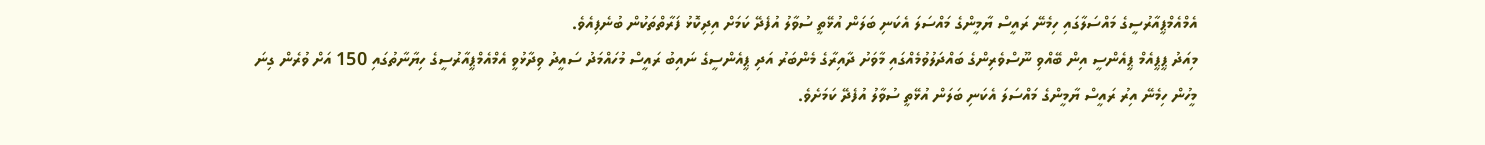އެމްއެމްޕީއާރުސީގެ މައްސަލާގައި ހިމެނޭ ރައީސް ޔާމީންގެ މައްސަލަ އެކަނި ބަލަން އުޅޭތީ ސުވާލު އުފެދޭ ކަމަށް އިދިކޮޅު ފަރާތްތަކުން ބުނެފިއެވެ.
މިއަދު ޕީޕީއެމް ޕީއެންސީ އިން ބޭއްވި ނޫސްވެރިންގެ ބައްދަލުވުމެއްގައި މާވަށު ދާއިރާގެ މެންބަރު އަދި ޕީއެންސީގެ ނައިބު ރައީސް މުހައްމަދު ސައީދު ވިދާޅުވީ އެމްއެމްޕީއާރުސީގެ ހިޔާނާތުގައި 150 އަށް ވުރެން ގިނަ މީހުން ހިމެނޭ އިރު ރައީސް ޔާމީންގެ މައްސަލަ އެކަނި ބަލަން އުޅޭތީ ސުވާލު އުފެދޭ ކަމަށެވެ.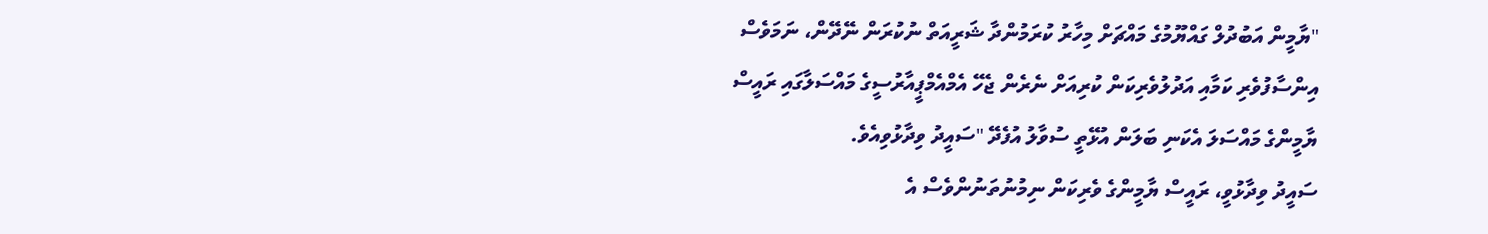"ޔާމީން އަބުދުލް ގައްޔޫމުގެ މައްޗަށް މިހާރު ކުރަމުންދާ ޝަރީއަތް ނުކުރަން ނޭދޭން، ނަމަވެސް އިންސާފުވެރި ކަމާއި އަދުލުވެރިކަން ކުރިއަށް ނެރެން ޖެހޭ އެމްއެމްޕީއާރުސީގެ މައްސަލާގައި ރައީސް ޔާމީންގެ މައްސަލަ އެކަނި ބަލަން އުޅޭތީ ސުވާލު އުފެދޭ "ސައީދު ވިދާޅުވިއެވެ.
ސައީދު ވިދާޅުވީ، ރައީސް ޔާމީންގެ ވެރިކަން ނިމުނުތަނުންވެސް އެ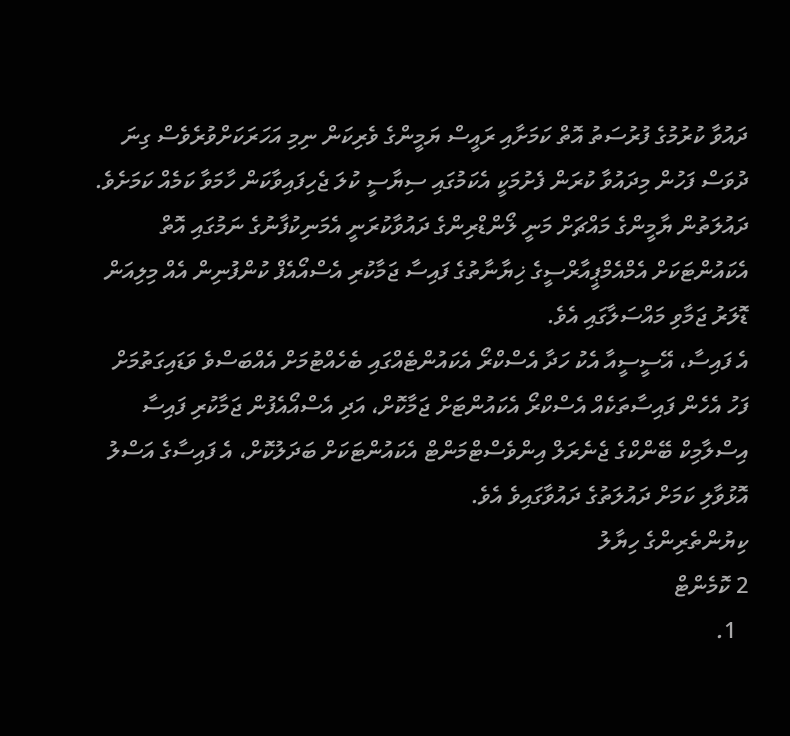ދައުވާ ކުރުމުގެ ފުރުސަތު އޮތް ކަމަށާއި ރައީސް ޔަމީންގެ ވެރިކަން ނިމި އަހަރަކަށްވުރެވެސް ގިނަ ދުވަސް ފަހުން މިދައުވާ ކުރަން ފެށުމަކީ އެކަމުގައި ސިޔާސީ ކުލަ ޖެހިފައިވާކަން ހާމަވާ ކަމެއް ކަމަށެވެ.
ދައުލަތުން ޔާމީންގެ މައްޗަށް މަނީ ލޯންޑްރިންގެ ދައުވާކުރަނީ އެމަނިކުފާނުގެ ނަމުގައި އޮތް އެކައުންޓަކަށް އެމްއެމްޕީއާރްސީގެ ޚިޔާނާތުގެ ފައިސާ ޖަމާކުރި އެސްއޯއެފް ކުންފުނިން އެއް މިލިއަން ޑޮލަރު ޖަމާވި މައްސަލާގައި އެވެ.
އެ ފައިސާ، އޭސީސީއާ އެކު ހަދާ އެސްކްރޯ އެކައުންޓެއްގައި ބެހެއްޓުމަށް އެއްބަސްވެ ވަޑައިގަތުމަށް ފަހު އެހެން ފައިސާތަކެއް އެސްކްރޯ އެކައުންޓަށް ޖަމާކޮށް، އަދި އެސްއޯއެފުން ޖަމާކުރި ފައިސާ އިސްލާމިކް ބޭންކްގެ ޖެނެރަލް އިންވެސްޓްމަންޓް އެކައުންޓަކަށް ބަދަލުކޮށް، އެ ފައިސާގެ އަސްލު އޮޅުވާލި ކަމަށް ދައުލަތުގެ ދައުވާގައިވެ އެވެ.
ކިޔުންތެރިންގެ ހިޔާލު
2 ކޮމެންޓް
  1.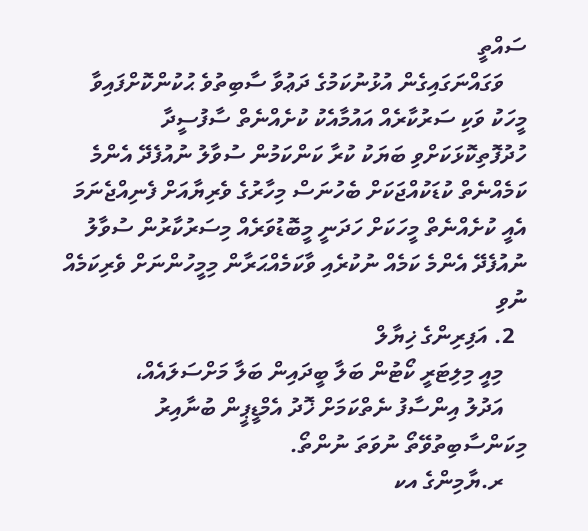ސައްތީ
    ވަގައްނަގައިގެން އުޅުނުކަމުގެ ދަޢުވާ ސާބިތުވެ ޙުކުންކޮށްފައިވާ މީހަކު ވަކި ސަރުކާރެއް އައުމާއެކު ކުށެއްނެތް ސާފުސީދާ ހުދުފޮތިކޮޅަކަށްވި ބަޔަކު ކުރާ ކަންކަމުން ސުވާލު ނުއުފެދޭ އެންމެ ކަމެއްނެތް ކުޑަކުއްޖަކަށް ބެހުނަސް މިހާރުގެ ވެރިޔާއަށް ފެނިއްޖެނަމަ އެއީ ކުށެއްނެތް މީހަކަށް ހަދަނީ މީބޮޑުވަރެއް މިސަރުކާރުން ސުވާލު ނުއުފެދޭ އެންމެ ކަމެއް ނުކުރެއި ވާކަމެއްޙަރާން މިމީހުންނަށް ވެރިކަމެއް ނުވި
  2. އަފިރިންގެ ޚިޔާލް
    މިއީ މިލިޓަރީ ކޯޓުން ބަލާ ބީދައިން ބަލާ މަށްސަލައެއް،
    އަދުލު އިންސާފު ނެތްކަމަށް ޚޮދު އެމްޑީޕީން ބުނާއިރު މިކަންސާބިތުވޭތޯ ނުވަތަ ނުންތޯ.
    ރ.ޔާމިންގެ އކ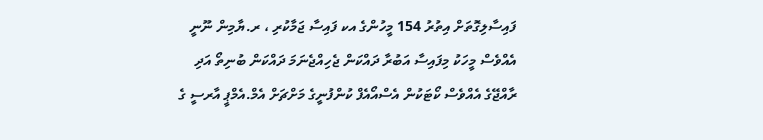ފައިސާލިގޮތަށް އިތުރު 154 މީހުންގެ އކ ފައިސާ ޖަމާކުރި ، ރ.ޔާމިން ނޫނީ އެއްވެސް މީހަކު މިފައިސާ އަބުރާ ދައްކަން ޖެހިއްޖެނަމަ ދައްކަން ބުނިތޯ އަދި ރާއްޖޭގެ އެއްވެސް ކޯޓަކުން އެސްއޯއެފް ކުންފުނީގެ މަށްޗަށް އެމް.އެމްޕީ އާރސީ ގެ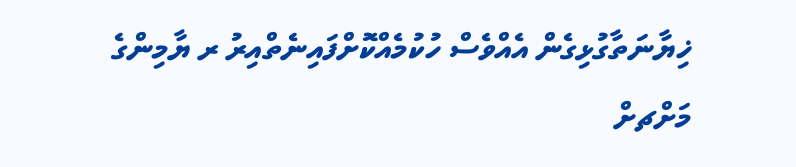ޚިޔާނަތާގުޅިގެން އެއްވެސް ހުކުމެއްކޮށްފައިނެތްއިރު ރ ޔާމިންގެ މަށްޗށް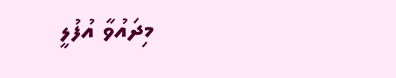މިދައުވާ އުފުލީ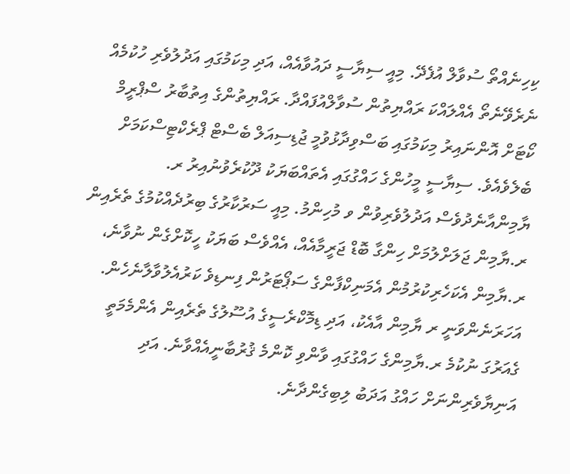ކިހިނެއްތޯ ސުވާލް އުފެދޭ. މިއީ ސިޔާސީ ދައުވާއެއް، އަދި މިކަމުގައި އަދުލުވެރި ހުކުމެއް ނެރެވޭނެތޯ އެއްލައްކަ ރައްޔިތުން ސުވާލްއުފައްދާ. ރައްޔިތުންގެ އިތުބާރު ސްޕްރީމް ކޯޓަށް އޮންނައިރު މިކަމުގައި ބަސްވިދާޅުވުމީ ޖުޑިސިއަލް ބެސްޓް ޕްރެކްޓިސްކަމަށް ބެލެވެއެވެ. ސިޔާސީ މީހުންގެ ހައްގުގައި އެތައްބަޔަކު ދޫކުރެވުނުއިރު ރ. ޔާމިންއާނެދުވެސް އަދުލުވެރިވުން ވ މުހިންމު. މިއީ ސަރުކާރުގެ ބިރުދެއްކުމުގެ ތެރެއިން ރ.ޔާމިން ޖަލަށްލުމަށް ހިންގާ ބޮޑް ޖަރީމާއެއް، އެއްވެސް ބަޔަކު ހީކޮށްގެން ނުވާނެ، ރ.ޔާމިން އެކަހެރިކުރުމުން އެމަނިކްފާންގެ ސަޕޯޓަރުން ފިނޑިވެ ކަރުއެލުވާލާނެހެން. އަހަރަނެންވަނީ ރ ޔާމިން އާއެކު، އަދި ޑިމޮކްރެސީގެ އުސޫލުގެ ތެރެއިން އެންމެމަތީ ގެއަރުގަ ނުކުމެ ރ.ޔާމިންގެ ހައްގުގައި ވާންވި ކޮންމެ ޤުރުބާނީއެއްވާނެ. އަދި އަނިޔާވެރިންނަށް ހައްގު އަދަބު ލިބިގެންދާނެ.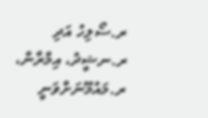ރ.ސޯލިހު އަދި ރ.ނޝީދު، އިމްރާން، ރ.މައުމޫނަށްވަނީ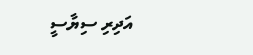އަދިރި ސިޔާސީ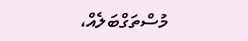މުސްތަގްބަލެއް،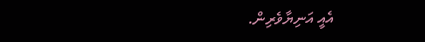އެއީ އަނިޔާވެރިން.